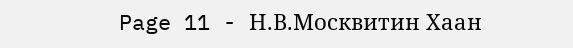Page 11 - Н.В.Москвитин Хаан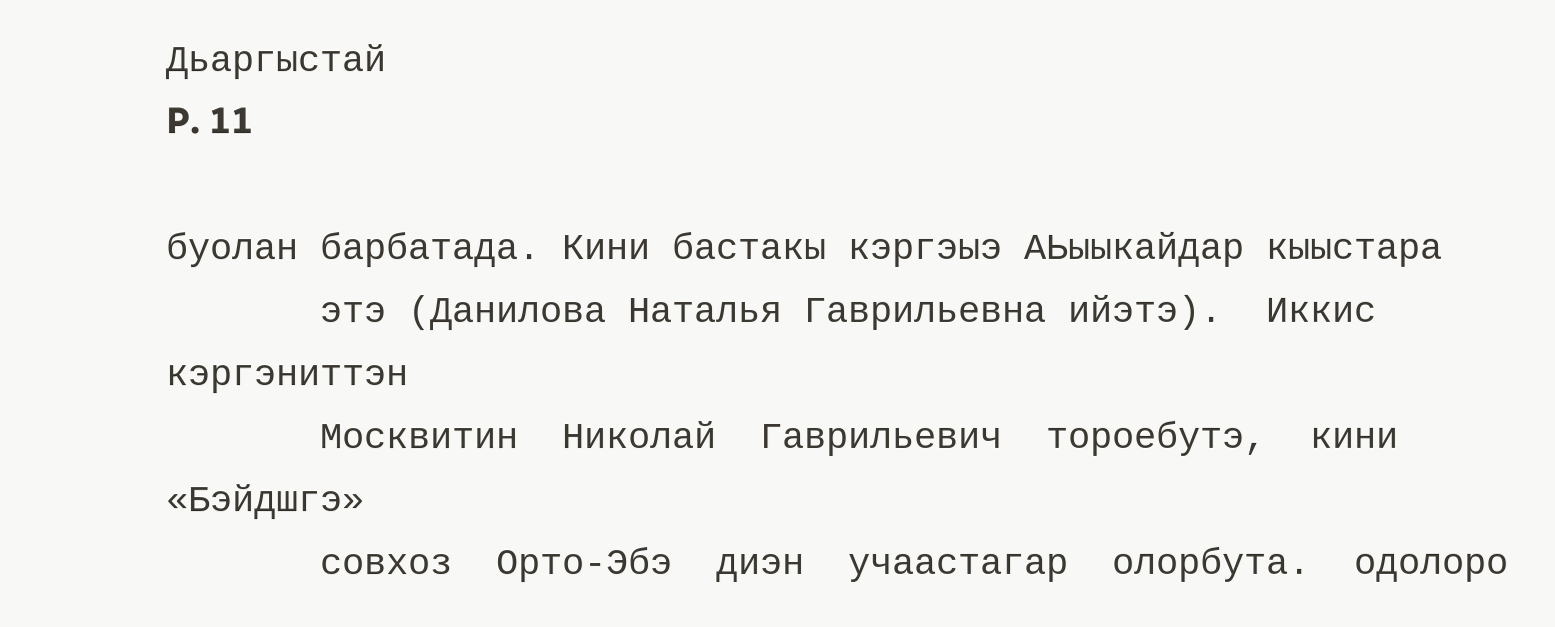Дьаргыстай
P. 11

буолан барбатада. Кини бастакы кэргэыэ АЬыыкайдар кыыстара
       этэ (Данилова Наталья Гаврильевна ийэтэ).  Иккис кэргэниттэн
       Москвитин  Николай  Гаврильевич  тороебутэ,  кини  «Бэйдшгэ»
       совхоз  Орто-Эбэ  диэн  учаастагар  олорбута.  одолоро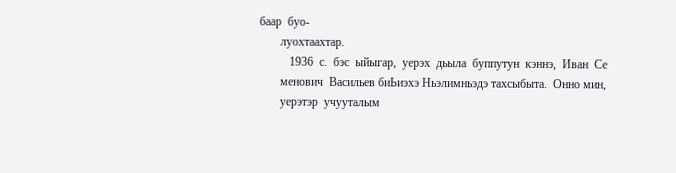баар  буо-
       луохтаахтар.
          1936  с.  бэс  ыйыгар,  уерэх  дьыла  буппутун  кэннэ,  Иван  Се
       менович  Васильев биЬиэхэ Ньэлимньэдэ тахсыбыта.  Онно мин,
       уерэтэр  учууталым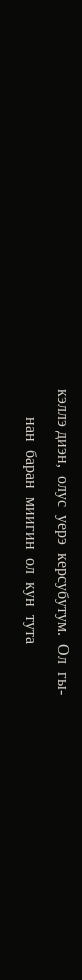кэллэ диэн,  олус  уерэ  керсубутум.  Ол  гы-
       нан  баран  миигин  ол  кун  тута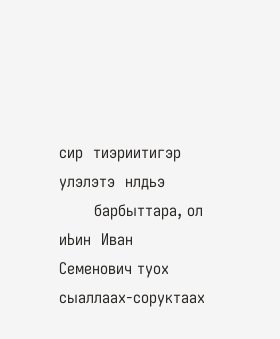сир  тиэриитигэр  улэлэтэ  нлдьэ
       барбыттара, ол иЬин  Иван  Семенович туох сыаллаах-соруктаах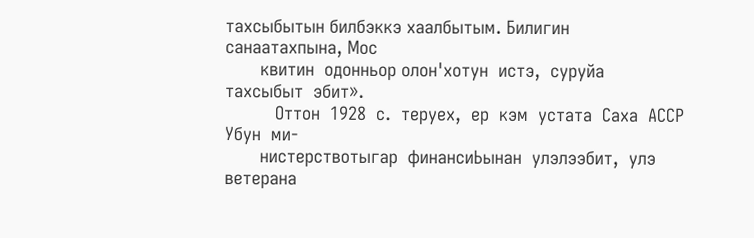тахсыбытын билбэккэ хаалбытым. Билигин санаатахпына, Мос
       квитин  одонньор олон'хотун  истэ,  суруйа тахсыбыт  эбит».
          Оттон  1928  с.  теруех,  ер  кэм  устата  Саха  АССР  Убун  ми-
       нистерствотыгар  финансиЬынан  улэлээбит,  улэ  ветерана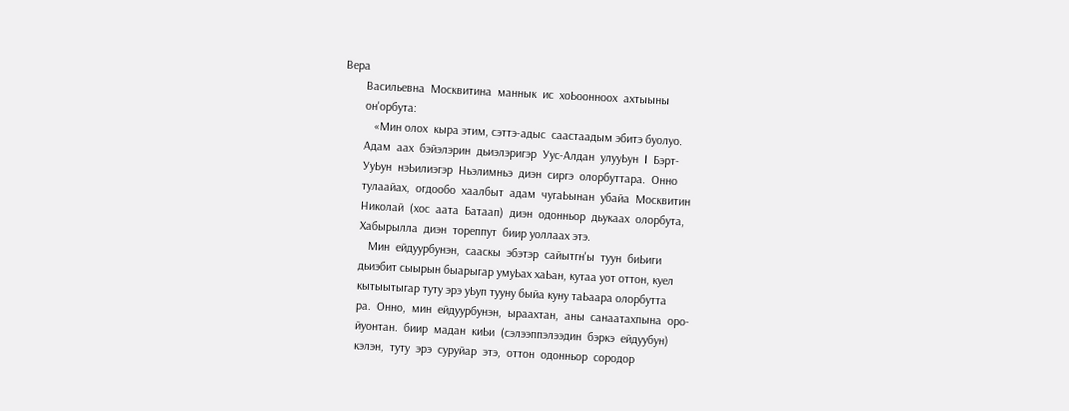Вера
       Васильевна  Москвитина  маннык  ис  хоЬоонноох  ахтыыны
       он'орбута:
          «Мин олох  кыра этим, сэттэ-адыс  саастаадым эбитэ буолуо.
       Адам  аах  бэйэлэрин  дьиэлэригэр  Уус-Алдан  улууЬун  I  Бэрт-
       УуЬун  нэЬилиэгэр  Ньэлимньэ  диэн  сиргэ  олорбуттара.  Онно
       тулаайах,  огдообо  хаалбыт  адам  чугаЬынан  убайа  Москвитин
       Николай  (хос  аата  Батаап)  диэн  одонньор  дьукаах  олорбута,
       Хабырылла  диэн  тореппут  биир уоллаах этэ.
          Мин  ейдуурбунэн,  сааскы  эбэтэр  сайытгн'ы  туун  биЬиги
       дьиэбит сыырын быарыгар умуЬах хаЬан, кутаа уот оттон, куел
       кытыытыгар туту эрэ уЬуп тууну быйа куну таЬаара олорбутта
       ра.  Онно,  мин  ейдуурбунэн,  ыраахтан,  аны  санаатахпына  оро-
       йуонтан.  биир  мадан  киЬи  (сэлээппэлээдин  бэркэ  ейдуубун)
       кэлэн,  туту  эрэ  суруйар  этэ,  оттон  одонньор  сородор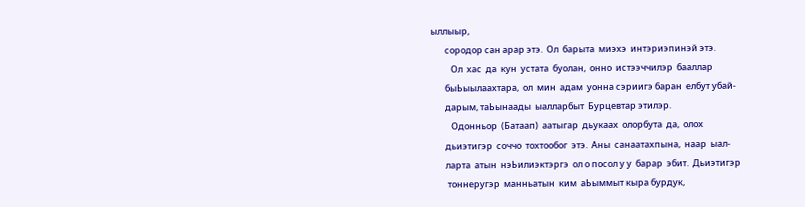ыллыыр,
       сородор сан арар этэ.  Ол  барыта  миэхэ  интэриэпинэй этэ.
          Ол  хас  да  кун  устата  буолан,  онно  истээччилэр  бааллар
       быЬыылаахтара,  ол  мин  адам  уонна сэриигэ баран  елбут убай-
       дарым, таЬынаады  ыалларбыт  Бурцевтар этилэр.
          Одонньор  (Батаап)  аатыгар  дьукаах  олорбута  да,  олох
       дьиэтигэр  соччо  тохтообог  этэ.  Аны  санаатахпына,  наар  ыал-
       ларта  атын  нэЬилиэктэргэ  ол о посол у у  барар  эбит.  Дьиэтигэр
        тоннеругэр  манньатын  ким  аЬыммыт кыра бурдук,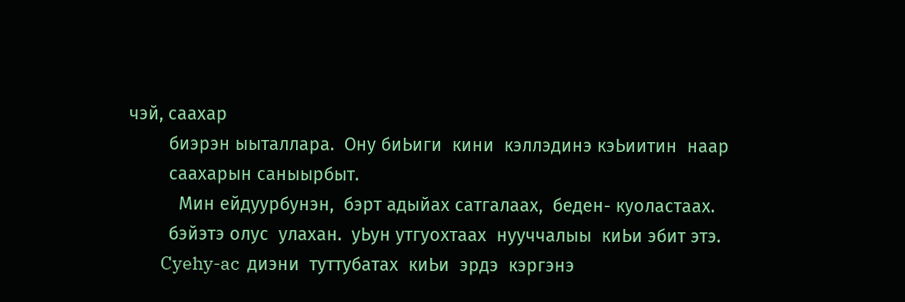чэй, саахар
        биэрэн ыыталлара.  Ону биЬиги  кини  кэллэдинэ кэЬиитин  наар
        саахарын саныырбыт.
          Мин ейдуурбунэн,  бэрт адыйах сатгалаах,  беден- куоластаах.
        бэйэтэ олус  улахан.  уЬун утгуохтаах  нууччалыы  киЬи эбит этэ.
        Cyehy-ac  диэни  туттубатах  киЬи  эрдэ  кэргэнэ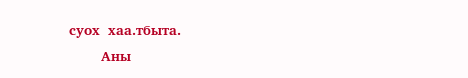суох  хаа.тбыта.
        Аны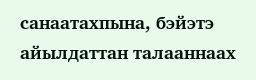санаатахпына, бэйэтэ айылдаттан талааннаах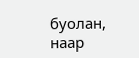буолан, наар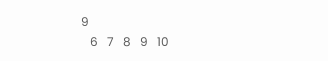9
   6   7   8   9   10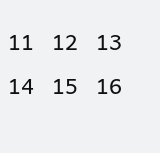11   12   13   14   15   16